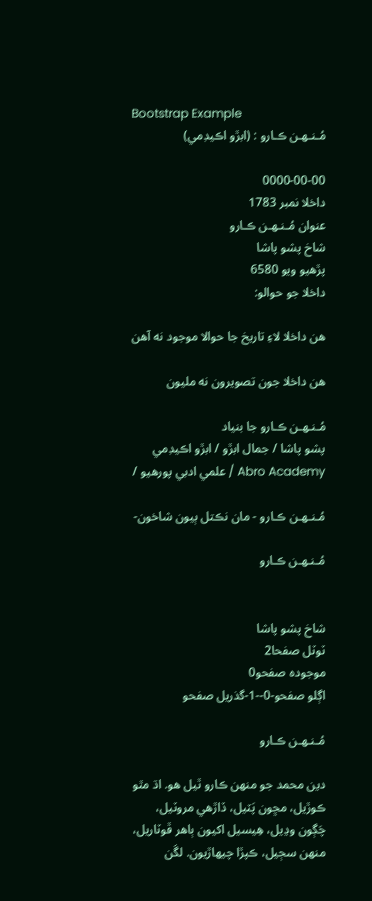Bootstrap Example
مُـنـھـن ڪـارو : (ابڙو اڪيڊمي)

0000-00-00
داخلا نمبر 1783
عنوان مُـنـھـن ڪـارو
شاخ پشو پاشا
پڙهيو ويو 6580
داخلا جو حوالو:

هن داخلا لاءِ تاريخ جا حوالا موجود نه آهن

هن داخلا جون تصويرون نه مليون

مُـنـھـن ڪـارو جا بنياد
پشو پاشا / جمال ابڙو / ابڙو اڪيڊمي Abro Academy / علمي ادبي پورهيو /

مُـنـھـن ڪـارو - مان نڪتل ٻيون شاخون-

مُـنـھـن ڪـارو


شاخ پشو پاشا
ٽوٽل صفحا2
موجودہ صفحو0
اڳلو صفحو-0--1-گذريل صفحو

مُـنـھـن ڪـارو

دين محمد جو منھن ڪارو ٿيل ھو. اڌ مٿو ڪوڙيل، مڇون پَٽيل، ڏاڙھي مروٽيل، چَڳون وڍيل، ھِيسيل اکيون ٻاھر ڦوٽاريل، منھن سڄيل، ڪپڙا چيھاڙيون. لڱن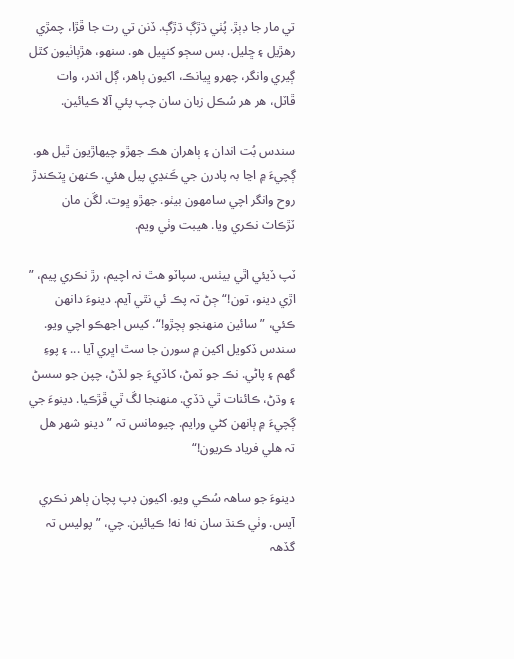تي مار جا ڊٻڙ. پُٺي ڌڙڳ ڌڙڳ. ڏنن تي رت جا ڦڙا، چمڙي رھڙيل ۽ ڇليل. بس سڄو کنڀيل ھو. سنھو، ھڙٻاٺيون کٿل ڳيري وانگر، چھرو ڀيانڪ، اکيون ٻاھر، ڳل اندر، وات ڦاٽل، ھر ھر سُڪل زبان سان چپ پئي آلا ڪيائين.

سندس بُت اندان ۽ ٻاھران ھڪ جھڙو چيھاڙيون ٿيل ھو. ڳچيءَ ۾ اڃا بہ پادرن جي ڪَنڍي پيل ھئي. ڪنھن ڀٽڪندڙ روح وانگر اچي سامھون بيٺو. جھڙو ڀوت. لڱن مان ٽڙڪاٽ نڪري ويا. ھيبت وٺي ويم.

ٽپ ڏيئي اٿي بيٺس. سپاٽو ھٿ نہ اچيم، رڙ نڪري پيم، ” اڙي دينو، تون!“ ڄڻ تہ پڪ ئي نٿي آيم. دينوءَ دانھن ڪئي، ” سائين منھنجو ٻچڙو!“. کيس اجھڪو اچي ويو. سندس ڏکويل اکين ۾ سورن جا سٿ اڀري آيا ... ۽ پوءِ گهم ۽ پاڻي. نڪ جو ٽمڻ، کاڏيءَ جو لڏڻ، چپن جو سسڻ ۽ وڌڻ، ڪائنات ٿي ڌڏي. منھنجا لڱ ٿي ڦڙڪيا. دينوءَ جي ڳچيءَ ۾ ٻانھن کڻي ورايم. چيومانس تہ ”دينو شھر ھل تہ ھلي فرياد ڪريون!“

دينوءَ جو ساھہ سُڪي ويو. اکيون ڊپ پچان ٻاهر نڪري آيس. وٺي ڪنڌ سان نه! نه! ڪيائين. چي، ” پوليس تہ گڏھہ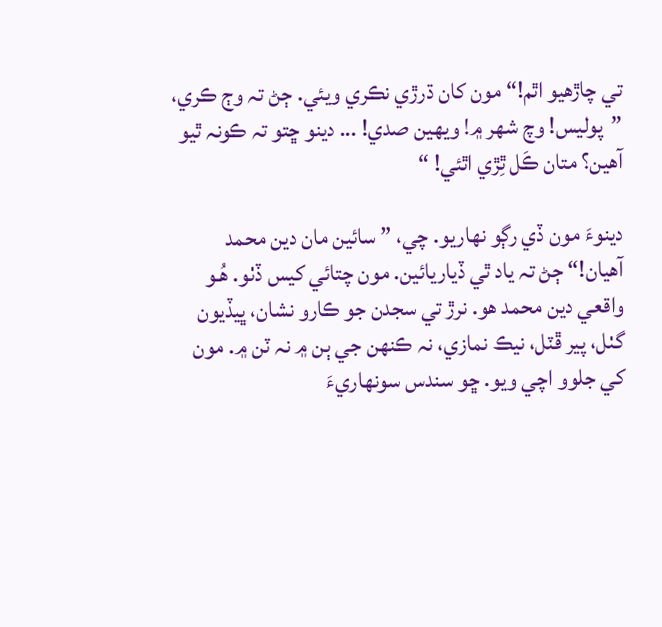تي چاڙھيو اٿم!“ مون کان ڌرڙي نڪري ويئي. ڄڻ تہ وڄ ڪري، ”پوليس! وچ شھر ۾! ويھين صدي! ... دينو ڇتو تہ ڪونہ ٿيو آھين؟ متان ڪَل ٿِڙي اٿئي! “

دينوءَ مون ڏي رڳو نھاريو. چي، ” سائين مان دين محمد آھيان!“ ڄڻ تہ ياد ٿي ڏياريائين. مون چتائي کيس ڏٺو. ھُـو واقعي دين محمد ھو. نرڙ تي سجدن جو ڪارو نشان، ڀيڏيون گٺل، پير ڦٽل، نيڪ نمازي، نہ ڪنھن جي ٻن ۾ نہ ٽن ۾. مون کي جلوو اچي ويو. ڇو سندس سونھاريءَ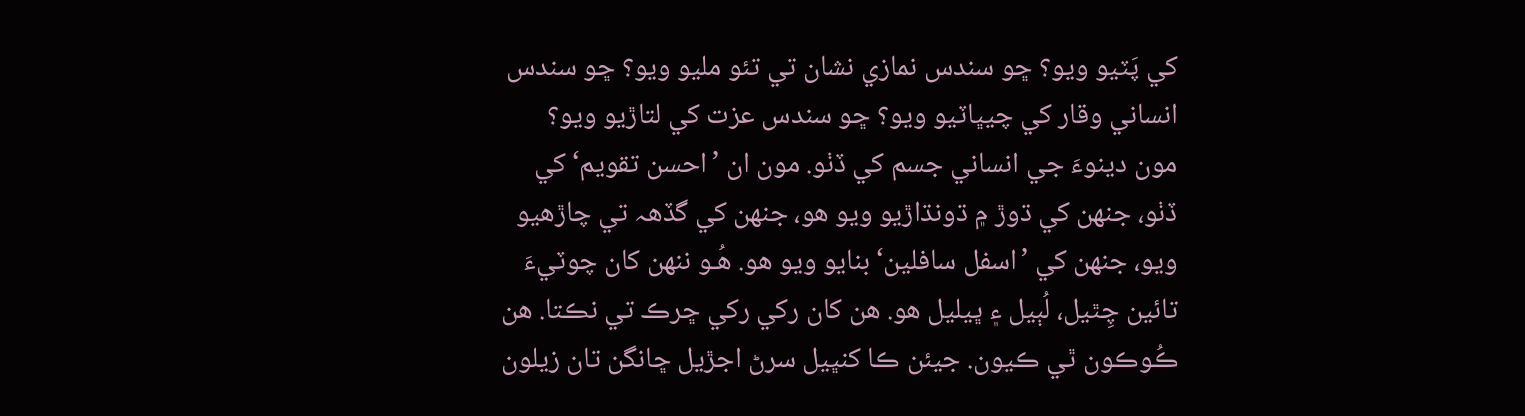کي پَٽيو ويو؟ ڇو سندس نمازي نشان تي تئو مليو ويو؟ ڇو سندس انساني وقار کي چيڀاٽيو ويو؟ ڇو سندس عزت کي لتاڙيو ويو؟ مون دينوءَ جي انساني جسم کي ڏٺو. مون ان ’احسن تقويم‘ کي ڏٺو، جنھن کي ڌوڙ ۾ ڌونڌاڙيو ويو ھو، جنھن کي گڏھہ تي چاڙھيو ويو، جنھن کي ’اسفل سافلين‘ بنايو ويو ھو. ھُـو ننھن کان چوٽيءَ تائين چِٿيل، لُٻيل ۽ ڀيليل ھو. ھن کان رکي رکي ڇرڪ تي نڪتا. ھن ڪُوڪون ٿي ڪيون. جيئن ڪا کنڀيل سرڻ اجڙيل ڇانگن تان زيلون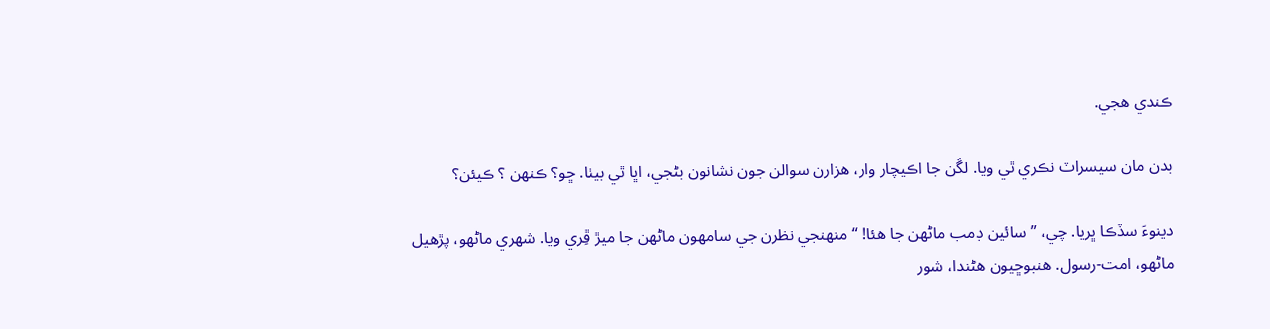ڪندي ھجي.

بدن مان سيسراٽ نڪري ٿي ويا. لڱن جا اڪيچار وار، ھزارن سوالن جون نشانون بڻجي، اڀا ٿي بيٺا. ڇو؟ ڪنھن ؟ ڪيئن؟

دينوءَ سڏڪا ڀريا. چي، ”سائين ڊمب ماڻهن جا ھئا! “ منھنجي نظرن جي سامھون ماڻهن جا ميڙ ڦِري ويا. شھري ماڻهو، پڙهيل ماڻهو، امت-رسول. ھنبوڇيون ھڻندا، شور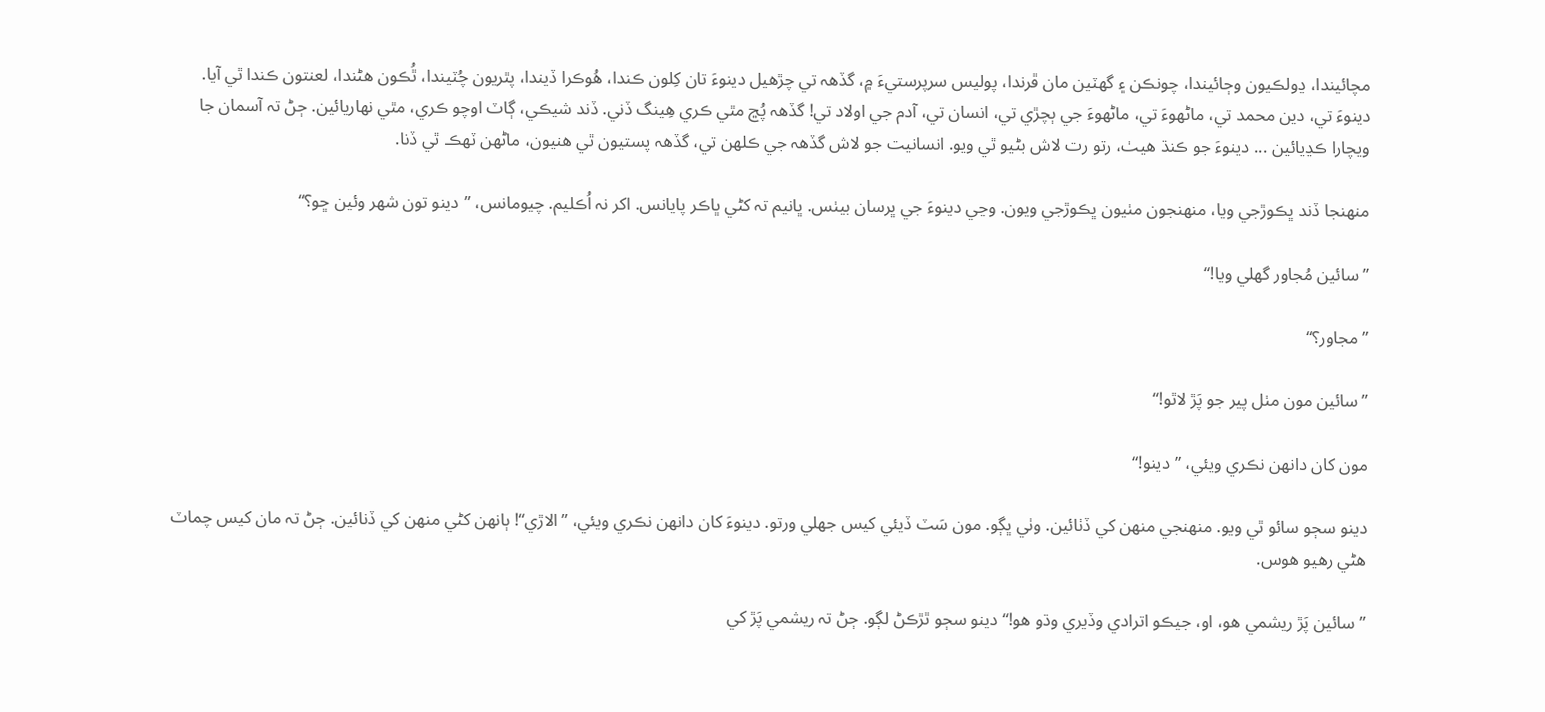مچائيندا، ڍولڪيون وڄائيندا، چونڪن ۽ گهٽين مان ڦرندا، پوليس سرپرستيءَ ۾، گڏھہ تي چڙھيل دينوءَ تان کِلون ڪندا، ھُوڪرا ڏيندا، پٿريون چُٽيندا، ٿُڪون ھڻندا، لعنتون ڪندا ٿي آيا. دينوءَ تي، دين محمد تي، ماڻهوءَ تي، ماڻهوءَ جي ٻچڙي تي، انسان تي، آدم جي اولاد تي! گڏھہ پُڇ مٿي ڪري ھِينگ ڏني. ڏند شيڪي، ڳاٽ اوچو ڪري، مٿي نھاريائين. ڄڻ تہ آسمان جا ويچارا ڪڍيائين ... دينوءَ جو ڪنڌ ھيٺ، رتو رت لاش بڻيو ٿي ويو. انسانيت جو لاش گڏھہ جي ڪلھن تي، گڏھہ پستيون ٿي ھنيون، ماڻهن ٽھڪ ٿي ڏنا.

منھنجا ڏند ڀڪوڙجي ويا، منھنجون مٺيون ڀڪوڙجي ويون. وڃي دينوءَ جي ڀرسان بيٺس. ڀانيم تہ کڻي ڀاڪر پايانس. اکر نہ اُڪليم. چيومانس، ”دينو تون شھر وئين ڇو؟“

”سائين مُجاور گهلي ويا!“

”مجاور؟“

”سائين مون مٺل پير جو پَڙ لاٿو!“

مون کان دانھن نڪري ويئي، ”دينو!“

دينو سڄو سائو ٿي ويو. منھنجي منھن کي ڏٺائين. وٺي ڀڳو. مون سَٽ ڏيئي کيس جھلي ورتو. دينوءَ کان دانھن نڪري ويئي، ”الاڙي“! ٻانھن کڻي منھن کي ڏنائين. ڄڻ تہ مان کيس چماٽ ھڻي رھيو ھوس.

” سائين پَڙ ريشمي ھو، او، جيڪو اترادي وڏيري وڌو ھو!“ دينو سڄو ٿڙڪڻ لڳو. ڄڻ تہ ريشمي پَڙ کي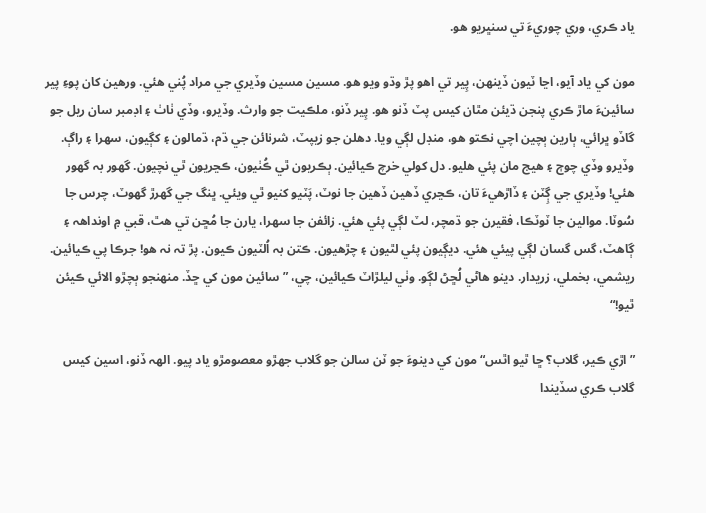ياد ڪري، وري چوريءَ تي سنڀريو ھو.

مون کي ياد آيو، اڃا ٽيون ڏينھن، پِير تي اھو پڙ وڌو ويو ھو. مسين مسين وڏيري جي مراد پُني ھئي. ورھين کان پوءِ پير سائينءَ ماڙ ڪري پنجن ڌيئن مٿان کيس پٽ ڏنو ھو. پِير ڏنو، ملڪيت جو وارث. وڏيرو، وڏي ٺاٺ ۽ اڊمبر سان ريل جو گاڏو ڀرائي، ٻارين ٻچين اچي نڪتو ھو، منڊل لڳي ويا. دھلن جو زيپٽ، شرنائن جي ڌم، ڌمالون ۽ کڳيون، سھرا ۽ راڳ. وڏيرو وڏي چوڄ ۽ ھيج مان پئي ھليو. دل کولي خرچ ڪيائين. ٻڪريون ٿي ڪُٺيون، ڪڃريون ٿي نچيون. گهور بہ گهور ھئي! وڏيري جي ڳِٽن ۽ ڏاڙھيءَ تان، ڪڃري ڏھين ڏھين جا نوٽ، پَٽيو کنيو ٿي ويئي. ڀنگ جي گهرڙ گهوٽ، چرس جا سُوٽا. موالين جا ٽوٽڪا، فقيرن جو ڌمچر، لٽ لڳي پئي هئي. زائفن جا سھرا، يارن جا مُڇن تي ھٿ، قبي ۾ اونداھہ ۽ ڳاھٽ، گس گسان لڳي پيئي ھئي. ديڳيون پئي لٿيون ۽ چڙهيون. ڪتن بہ اُلٽيون ڪيون. پڙ تہ نہ ھو! جرڪا پي ڪيائين. ريشمي، بخملي، زريدار. دينو ھاڻي لُڇڻ لڳو. وٺي ليلڙاٽ ڪيائين، چي، ”سائين مون کي ڇڏ. منھنجو ٻچڙو الائي ڪيئن ٿيو!“

” اڙي ڪير، گلاب؟ ڇا ٿيو اٿس“ مون کي دينوءَ جو ٽن سالن جو گلاب جھڙو معصومڙو ياد پيو. الھہ ڏنو، اسين کيس گلاب ڪري سڏيندا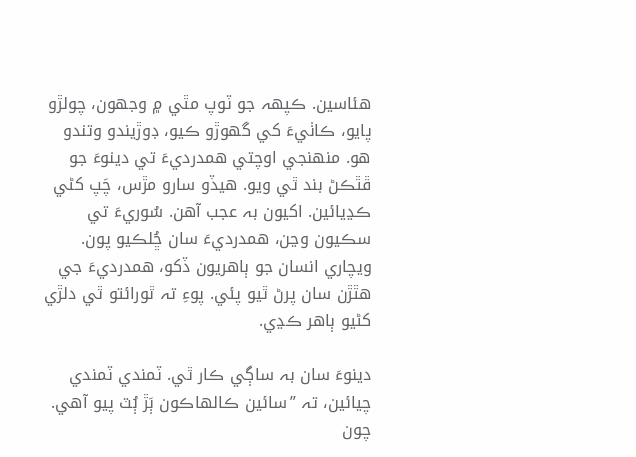ھئاسين. ڪپھہ جو ٽوپ مٿي ۾ وجھون، چولڙو پايو، ڪاٺيءَ کي گهوڙو ڪيو، ڊوڙيندو وتندو ھو. منھنجي اوچتي ھمدرديءَ تي دينوءَ جو ڦٿڪڻ بند ٿي ويو. ھيڏو سارو مڙس، چَپ کڻي ڪڍيائين. اکيون بہ عجب آھن. سُوريءَ تي سڪيون وڃن، ھمدرديءَ سان ڇُلڪيو پون. ويچاري انسان جو ٻاھريون ڏکو، ھمدرديءَ جي ھٿڙن سان پرڻ ٿيو پئي. پوءِ تہ ٿورائتو ٿي دلڙي کڻيو ٻاھر ڪڍي.

دينوءَ سان بہ ساڳي ڪار ٿي. ٽمندي ٽمندي چيائين، تہ ”سائين ڪالھاڪون ٻَڙ ٻُٽ پيو آھي. چون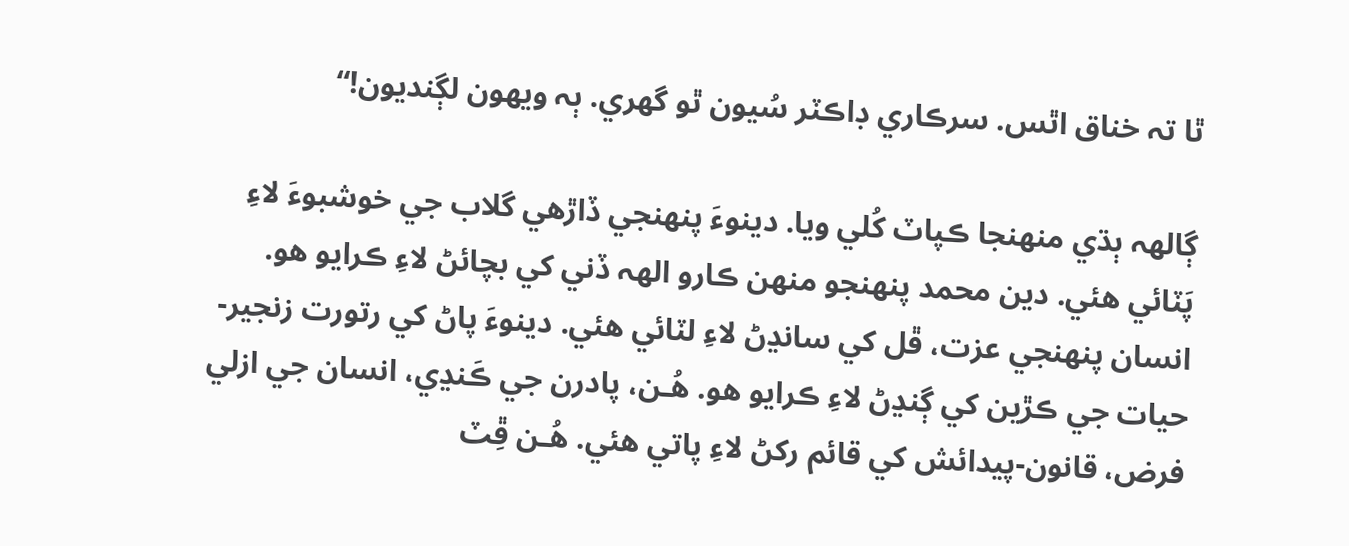ٿا تہ خناق اٿس. سرڪاري ڊاڪٽر سُيون ٿو گهري. ٻہ ويھون لڳنديون!“

ڳالهہ ٻڌي منھنجا ڪپاٽ کُلي ويا. دينوءَ پنھنجي ڏاڙھي گلاب جي خوشبوءَ لاءِ پَٽائي ھئي. دين محمد پنھنجو منھن ڪارو الھہ ڏني کي بچائڻ لاءِ ڪرايو ھو. انسان پنھنجي عزت، ڦل کي سانڍڻ لاءِ لٽائي ھئي. دينوءَ پاڻ کي رتورت زنجير- حيات جي ڪڙين کي ڳنڍڻ لاءِ ڪرايو ھو. ھُـن، پادرن جي ڪَنڍي، انسان جي ازلي فرض، قانون-پيدائش کي قائم رکڻ لاءِ پاتي ھئي. ھُـن ڦِٽ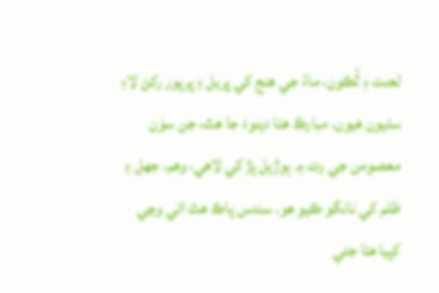لعنت ۽ ٿُڪون، ماءُ جي ھنج کي ڀريل ۽ ڀرپور رکڻ لاءِ سٺيون ھيون. مبارڪ ھئا دينوءَ جا ھٿ، جن سوَن معصومن جي رت ۾ ٻوڙيل پڙ کي لاھي، وھم، جھل ۽ ظلم کي نانگو ڪيو ھو. سندس پاڪ ھٿ اتي وڃي کپيا ھئا جتي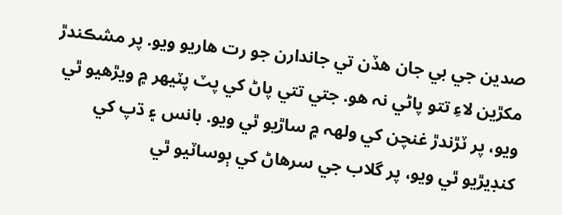صدين جي بي جان ھڏن تي جاندارن جو رت ھاريو ويو. پر مشڪندڙ مکڙين لاءِ تتو پاڻي نہ ھو. جتي تتي پاڻ کي پٽ پٽيھر ۾ ويڙھيو ٿي ويو، پر ٽڙندڙ غنچن کي ولھہ ۾ ساڙيو ٿي ويو. بانس ۽ ڌپ کي کنڊيڙيو ٿي ويو، پر گلاب جي سرھاڻ کي ٻوساٽيو ٿي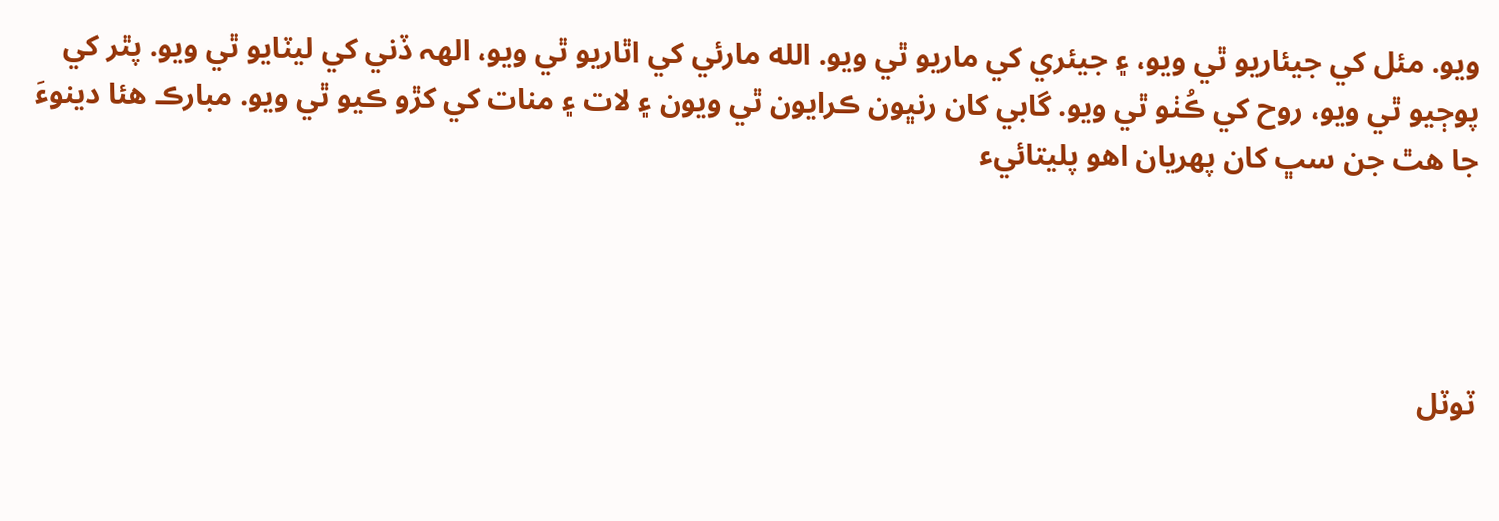ويو. مئل کي جيئاريو ٿي ويو، ۽ جيئري کي ماريو ٿي ويو. الله مارئي کي اٿاريو ٿي ويو، الھہ ڏني کي ليٽايو ٿي ويو. پٿر کي پوڄيو ٿي ويو، روح کي ڪُٺو ٿي ويو. گابي کان رنڀون ڪرايون ٿي ويون ۽ لات ۽ منات کي کڙو ڪيو ٿي ويو. مبارڪ ھئا دينوءَ جا ھٿ جن سڀ کان پھريان اھو پليتائيء




ٽوٽل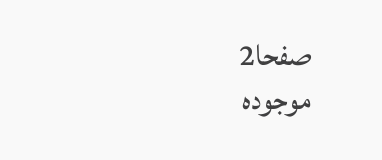صفحا2
موجودہ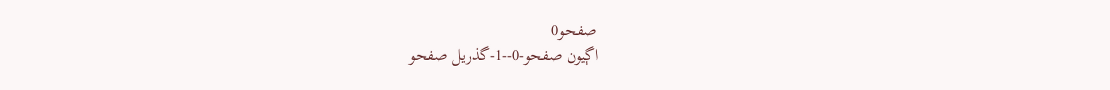صفحو0
اڳيون صفحو-0--1-گذريل صفحو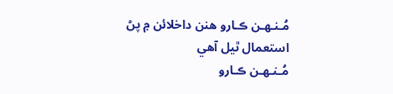مُـنـھـن ڪـارو ھنن داخلائن ۾ پڻ استعمال ٿيل آھي
مُـنـھـن ڪـارو